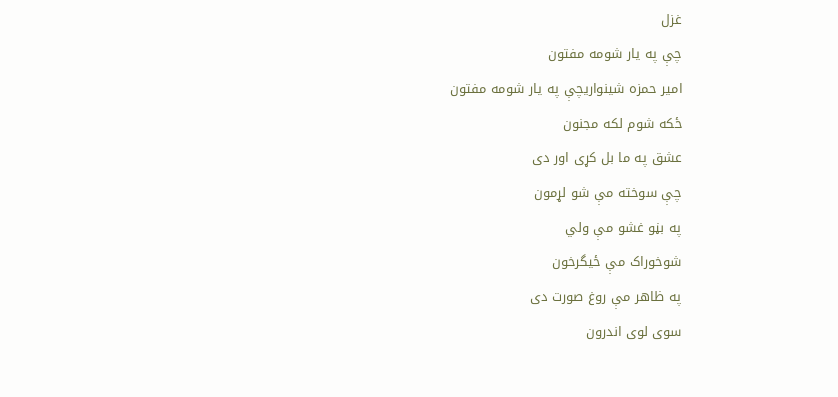غزل
چې په يار شومه مفتون
امیر حمزه شینواریچې په يار شومه مفتون
ځکه شوم لکه مجنون
عشق په ما بل کړی اور دی
چې سوخته مې شو لړمون
په بڼو غشو مې ولي
شوخوراک مې ځيگرخون
په ظاهر مې روغ صورت دی
سوی لوی اندرون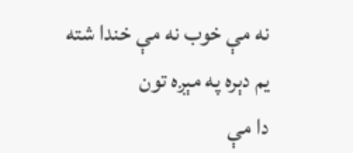نه مې خوب نه مې خندا شته
يم دېره په مېږه تون
دا مې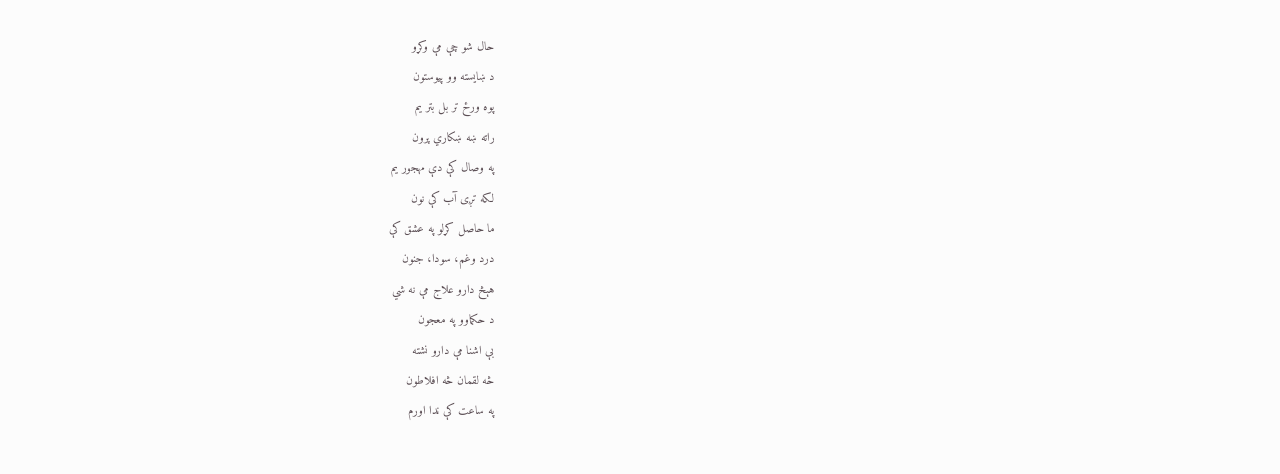حال شو چې مې وکړو
د ښايسته وو پيوستون
پوه ورځ تر بل بتر يم
راته ښه ښکاري پرون
په وصال کې دې مهجور يم
لکه تږی آب کې نون
ما حاصل کړلو په عشق کې
درد وغم، سودا، جنون
هېڅ دارو علاج مې نه شي
د حکماوو په معجون
بې اشنا مې دارو نشته
څه لقمان څه افلاطون
په ساعت کې ندا اورم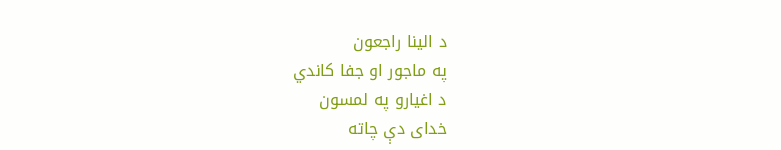د الينا راجعون
په ماجور او جفا کاندي
د اغيارو په لمسون
خدای دې چاته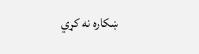ښکاره نه کړي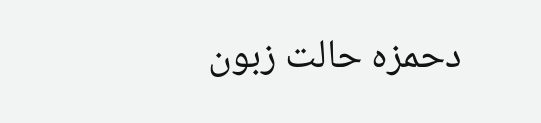دحمزه حالت زبون